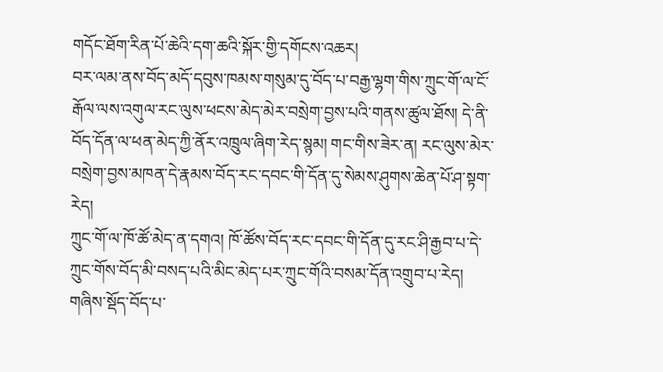གདོང་ཐོག་རིན་པོ་ཆེའི་དག་ཆའི་སྐོར་གྱི་དགོངས་འཆར།
བར་ལམ་ནས་བོད་མདོ་དབུས་ཁམས་གསུམ་དུ་བོད་པ་བརྒྱ་ལྷག་གིས་ཀྲུང་གོ་ལ་ངོ་རྒོལ་ལས་འགུལ་རང་ལུས་ཕངས་མེད་མེར་བསྲེག་བྱས་པའི་གནས་ཚུལ་ཐོས། དེ་ནི་བོད་དོན་ལ་ཕན་མེད་ཀྱི་ནོར་འཁྲུལ་ཞིག་རེད་སྙམ། གང་གིས་ཟེར་ན། རང་ལུས་མེར་བསྲེག་བྱས་མཁན་དེ་རྣམས་བོད་རང་དབང་གི་དོན་དུ་སེམས་ཤུགས་ཆེན་པོ་ཤ་སྟག་རེད།
ཀྲུང་གོ་ལ་ཁོ་ཚོ་མེད་ན་དགའ། ཁོ་ཚོས་བོད་རང་དབང་གི་དོན་དུ་རང་ཤི་རྒྱབ་པ་དེ་ཀྲུང་གོས་བོད་མི་བསད་པའི་མིང་མེད་པར་ཀྲུང་གོའི་བསམ་དོན་འགྲུབ་པ་རེད། གཞིས་སྡོད་བོད་པ་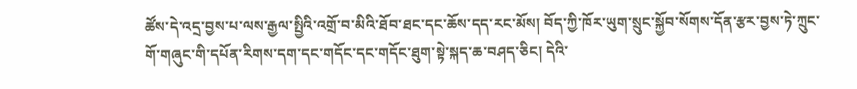ཚོས་དེ་འདྲ་བྱས་པ་ལས་རྒྱལ་སྤྱིའི་འགྲོ་བ་མིའི་ཐོབ་ཐང་དང་ཆོས་དད་རང་མོས། བོད་ཀྱི་ཁོར་ཡུག་སྲུང་སྐྱོབ་སོགས་དོན་རྩར་བྱས་ཏེ་ཀྲུང་གོ་གཞུང་གི་དཔོན་རིགས་དག་དང་གདོང་དང་གདོང་ཐུག་སྟེ་སྐད་ཆ་བཤད་ཅིང། དེའི་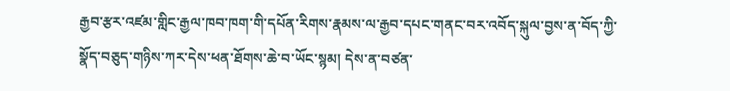རྒྱབ་རྩར་འཛམ་གླིང་རྒྱལ་ཁབ་ཁག་གི་དཔོན་རིགས་རྣམས་ལ་རྒྱབ་དཔང་གནང་བར་འབོད་སྐུལ་བྱས་ན་བོད་ཀྱི་སྣོད་བཅུད་གཉིས་ཀར་དེས་ཕན་ཐོགས་ཆེ་བ་ཡོང་སྙམ། དེས་ན་བཙན་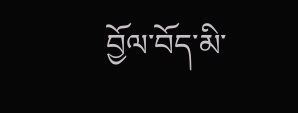བྱོལ་བོད་མི་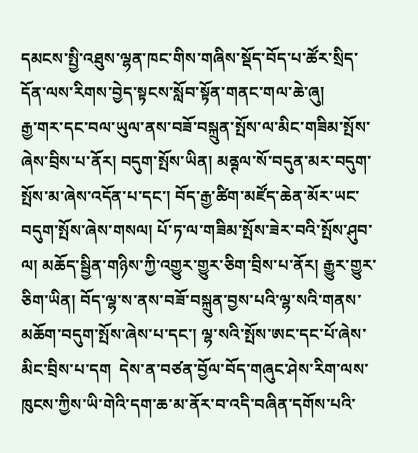དམངས་སྤྱི་འཐུས་ལྷན་ཁང་གིས་གཞིས་སྡོད་བོད་པ་ཚོར་སྲིད་དོན་ལས་རིགས་བྱེད་སྟངས་སློབ་སྟོན་གནང་གལ་ཆེ་ཞུ།
རྒྱ་གར་དང་བལ་ཡུལ་ནས་བཟོ་བསྐྲུན་སྤོས་ལ་མིང་གཟིམ་སྤོས་ཞེས་བྲིས་པ་ནོར། བདུག་སྤོས་ཡིན། མནྚལ་སོ་བདུན་མར་བདུག་སྤོས་མ་ཞེས་འདོན་པ་དང་། བོད་རྒྱ་ཚིག་མཛོད་ཆེན་མོར་ཡང་བདུག་སྤོས་ཞེས་གསལ། པོ་ཏ་ལ་གཟིམ་སྤོས་ཟེར་བའི་སྤོས་ཤུབ་ལ། མཆོད་སྦྱིན་གཉིས་ཀྱི་འགྱུར་གྱུར་ཅིག་བྲིས་པ་ནོར། རྒྱུར་གྱུར་ཅིག་ཡིན། བོད་ལྷ་ས་ནས་བཟོ་བསྐྲུན་བྱས་པའི་ལྷ་སའི་གནས་མཆོག་བདུག་སྤོས་ཞེས་པ་དང་། ལྷ་སའི་སྤོས་ཨང་དང་པོ་ཞེས་མིང་བྲིས་པ་དག  དེས་ན་བཙན་བྱོལ་བོད་གཞུང་ཤེས་རིག་ལས་ཁུངས་ཀྱིས་ཡི་གེའི་དག་ཆ་མ་ནོར་བ་འདི་བཞིན་དགོས་པའི་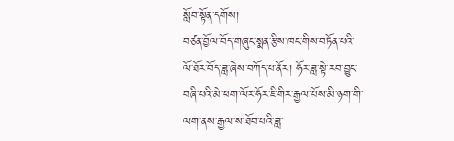སློབ་སྟོན་དགོས།
བཙན་བྱོལ་བོད་གཞུང་སྨན་རྩིས་ཁང་གིས་བཏོན་པའི་ལོ་ཐོར་བོད་ཟླ་ཞེས་བཀོད་པ་ནོར། ཧོར་ཟླ་སྟེ་རབ་བྱུང་བཞི་པའི་མེ་ཕག་ལོར་ཧོར་ཇི་གིར་རྒྱལ་པོས་མི་ཉག་གི་ལག་ནས་རྒྱལ་ས་ཐོབ་པའི་ཟླ་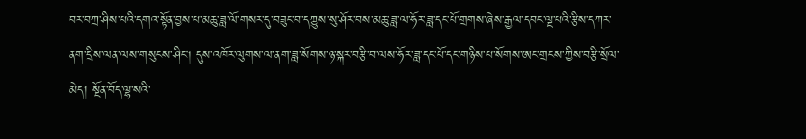བར་བཀྲ་ཤིས་པའི་དགའ་སྟོན་བྱས་པ་མཆུ་ཟླ་ལོ་གསར་དུ་བཟུང་བ་དཀྱུས་སུ་ཤོར་བས་མཆུ་ཟླ་ལ་ཧོར་ཟླ་དང་པོ་གྲགས་ཞེས་རྒྱལ་དབང་ལྔ་པའི་རྩིས་དཀར་ནག་དྲིས་ལན་ལས་གསུངས་ཤིང། དུས་འཁོར་ལུགས་ལ་ནག་ཟླ་སོགས་ཉ་སྐར་བརྩི་བ་ལས་ཧོར་ཟླ་དང་པོ་དང་གཉིས་པ་སོགས་ཨང་གྲངས་ཀྱིས་བརྩི་སྲོལ་མེད། སྔོན་བོད་ལྷ་སའི་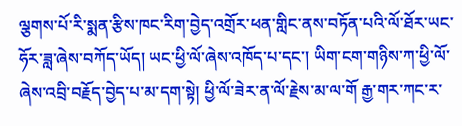ལྕགས་པོ་རི་སྨན་རྩིས་ཁང་རིག་བྱེད་འགྲོར་ཕན་གླིང་ནས་བཏོན་པའི་ལོ་ཐོར་ཡང་ཧོར་ཟླ་ཞེས་བཀོད་ཡོད། ཡང་ཕྱི་ལོ་ཞེས་འཁོད་པ་དང་། ཡིག་ངག་གཉིས་ཀ་ཕྱི་ལོ་ཞེས་འབྲི་བརྗོད་བྱེད་པ་མ་དག་སྟེ། ཕྱི་ལོ་ཟེར་ན་ལོ་རྗེས་མ་ལ་གོ རྒྱ་གར་ཀང་ར་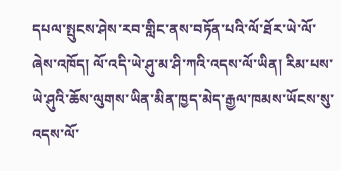དཔལ་སྤུངས་ཤེས་རབ་གླིང་ནས་བཏོན་པའི་ལོ་ཐོར་ཡེ་ལོ་ཞེས་འཁོད། ལོ་འདི་ཡེ་ཤུ་མ་ཤི་ཀའི་འདས་ལོ་ཡིན། རིམ་པས་ཡེ་ཤུའི་ཆོས་ལུགས་ཡིན་མིན་ཁྱད་མེད་རྒྱལ་ཁམས་ཡོངས་སུ་འདས་ལོ་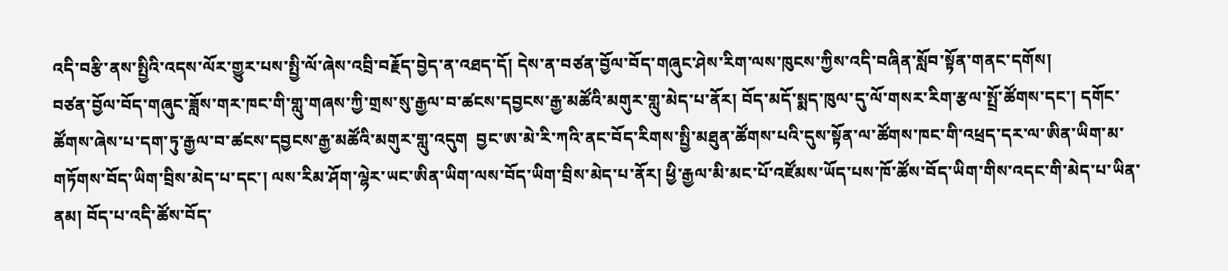འདི་བརྩི་ནས་སྤྱིའི་འདས་ལོར་གྱུར་པས་སྤྱི་ལོ་ཞེས་འབྲི་བརྗོད་བྱེད་ན་འཐད་དོ། དེས་ན་བཙན་བྱོལ་བོད་གཞུང་ཤེས་རིག་ལས་ཁུངས་ཀྱིས་འདི་བཞིན་སློབ་སྟོན་གནང་དགོས།
བཙན་བྱོལ་བོད་གཞུང་ཟློས་གར་ཁང་གི་གླུ་གཞས་ཀྱི་གྲས་སུ་རྒྱལ་བ་ཚངས་དབྱངས་རྒྱ་མཚོའི་མགུར་གླུ་མེད་པ་ནོར། བོད་མདོ་སྨད་ཁུལ་དུ་ལོ་གསར་རིག་རྩལ་སྤྲོ་ཚོགས་དང་། དགོང་ཚོགས་ཞེས་པ་དག་ཏུ་རྒྱལ་བ་ཚངས་དབྱངས་རྒྱ་མཚོའི་མགུར་གླུ་འདུག  བྱང་ཨ་མེ་རི་ཀའི་ནང་བོད་རིགས་སྤྱི་མཐུན་ཚོགས་པའི་དུས་སྟོན་ལ་ཚོགས་ཁང་གི་འཕྲད་དར་ལ་ཨིན་ཡིག་མ་གཏོགས་བོད་ཡིག་བྲིས་མེད་པ་དང་། ལས་རིམ་ཤོག་ལྷེར་ཡང་ཨིན་ཡིག་ལས་བོད་ཡིག་བྲིས་མེད་པ་ནོར། ཕྱི་རྒྱལ་མི་མང་པོ་འཛོམས་ཡོད་པས་ཁོ་ཚོས་བོད་ཡིག་གིས་འདང་གི་མེད་པ་ཡིན་ནམ། བོད་པ་འདི་ཚོས་བོད་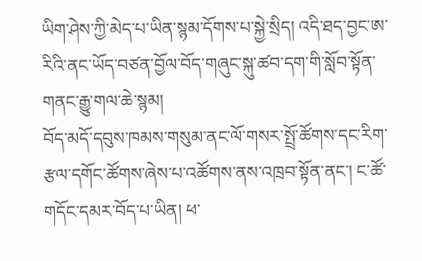ཡིག་ཤེས་ཀྱི་མེད་པ་ཡིན་སྙམ་དོགས་པ་སྐྱེ་སྲིད། འདི་ཐད་བྱང་ཨ་རིའི་ནང་ཡོད་བཙན་བྱོལ་བོད་གཞུང་སྐུ་ཚབ་དག་གི་སློབ་སྟོན་གནང་རྒྱུ་གལ་ཆེ་སྙམ།
བོད་མདོ་དབུས་ཁམས་གསུམ་ནང་ལོ་གསར་སྤྲོ་ཚོགས་དང་རིག་རྩལ་དགོང་ཚོགས་ཞེས་པ་འཚོགས་ནས་འཁྲབ་སྟོན་ནང་། ང་ཚོ་གདོང་དམར་བོད་པ་ཡིན། ཕ་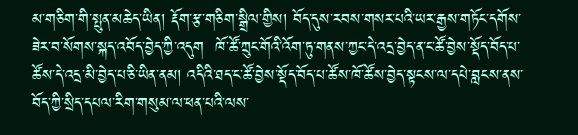མ་གཅིག་གི་སྤུན་མཆེད་ཡིན། རྡོག་རྩ་གཅིག་སྒྲིལ་གྱིས། བོད་དུས་རབས་གསར་པའི་ཡར་རྒྱས་གཏོང་དགོས་ཟེར་བ་སོགས་སྐད་འབོད་བྱེད་ཀྱི་འདུག  ཁོ་ཚོ་ཀྲུང་གོའི་འོག་ཏུ་གནས་ཀྱང་དེ་འདྲ་བྱེད་ན་ང་ཚོ་བྱེས་སྡོད་བོད་པ་ཚོས་དེ་འདྲ་མི་བྱེད་པ་ཅི་ཡིན་ནམ། འདིའི་ཐད་ང་ཚོ་བྱེས་སྡོད་བོད་པ་ཚོས་ཁོ་ཚོས་བྱེད་སྟངས་ལ་དཔེ་བླངས་ནས་བོད་ཀྱི་སྲིད་དཔལ་རིག་གསུམ་ལ་ཕན་པའི་ལས་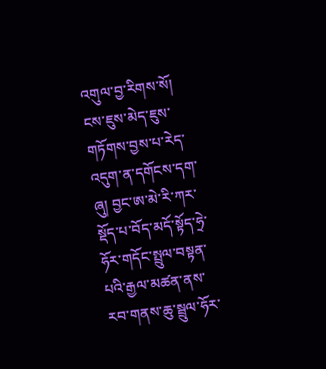འགུལ་བྱ་རིགས་སོ།
ངས་ཇུས་མེད་ཇུས་གཏོགས་བྱས་པ་རེད་འདུག་ན་དགོངས་དག་ཞུ། བྱང་ཨ་མེ་རི་ཀར་སྡོད་པ་བོད་མདོ་སྟོད་ཧྲེ་ཧོར་གདོང་སྤྲུལ་བསྟན་པའི་རྒྱལ་མཚན་ནས་རབ་གནས་ཆུ་སྦྲུལ་ཧོར་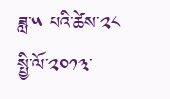ཟླ་༥ པའི་ཚེས་༢༨ སྤྱི་ལོ་༢༠༡༣་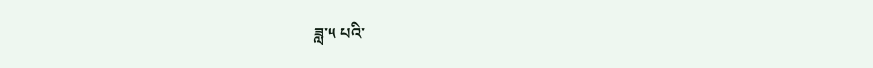ཟླ་༥ པའི་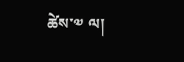ཚེས་༧ ལ།